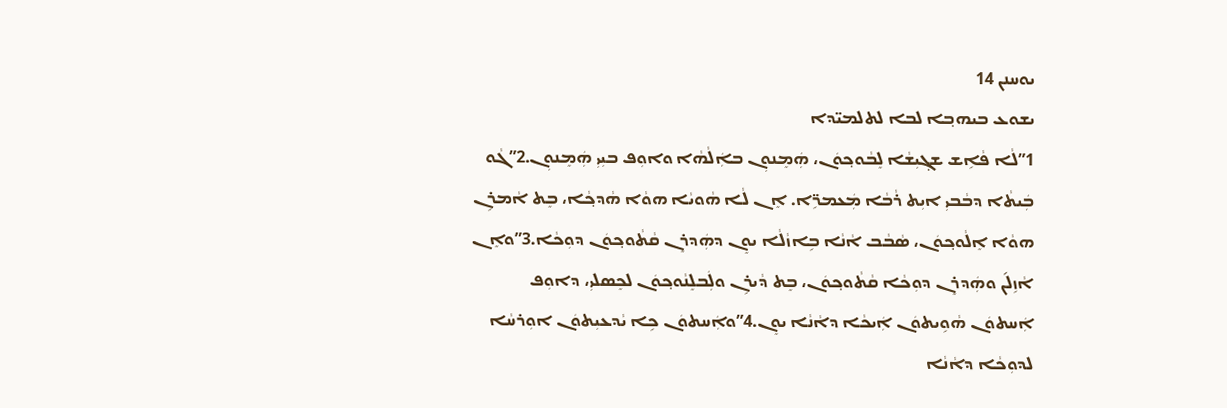ܝܘܚܢܢ 14
ܝܫܘܥ ܒܝܗܒ݂ܐ ܠܒܐ ܠܬܠܡܝ̈ܕܐ
1”ܠܵܐ ܦܵܐܹܫ ܫܓ݂ܝܼܫܵܐ ܠܸܒܵܘܟ݂ܘܿܢ، ܗܲܡܸܢܘܼܢ ܒܐܲܠܵܗܵܐ ܘܐܘܼܦ ܒܝܼܝܼ ܗܲܡܸܢܘܼܢ.2”ܓܵܘ ܒܲܝܬܵܐ ܕܒܵܒܝܼ ܐܝܼܬ ܪܵܒܵܐ ܡܲܥܡܪܹ̈ܐ. ܐܸܢ ܠܵܐ ܗܵܘܝܵܐ ܗܘܵܐ ܗܵܕܟ݂ܵܐ، ܒܸܬ ܐܵܡܪܹܢ ܗܘܵܐ ܐܸܠܵܘܟ݂ܘܿܢ، ܣܵܒܵܒ ܐܵܢܵܐ ܒܹܐܙܵܠܵܐ ܝܘܸܢ ܕܗܲܕܪܸܢ ܩܵܬܵܘܟ݂ܘܿܢ ܕܘܼܟܵܐ.3”ܘܐܸܢ ܐܵܙܹܠ݇ܢ ܘܗܲܕܪܸܢ ܕܘܼܟܵܐ ܩܵܬܵܘܟ݂ܘܿܢ، ܒܸܬ ܕܵܝܪܹܢ ܘܠܲܒܠܸܢܵܘܟ݂ܘܿܢ ܠܟܸܣܠܝܼ، ܕܐܘܼܦ ܐܲܚܬܘܿܢ ܗܵܘܹܝܬܘܿܢ ܐܲܝܟܵܐ ܕܐܵܢܵܐ ܝܘܸܢ.4”ܘܐܲܚܬܘܿܢ ܟܹܐ ܝܵܕܥܝܼܬܘܿܢ ܐܘܼܪܚܵܐ ܠܕܘܼܟܵܐ ܕܐܵܢܵܐ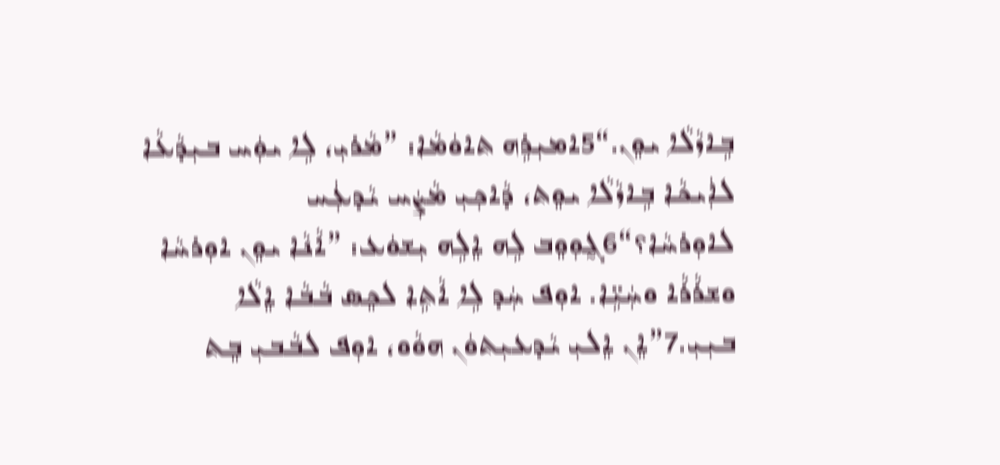ܒܹܐܙܵܠܵܐ ܝܘܸܢ.“5ܐܡܝܼܪܹܗ ܬܐܘܿܡܵܐ: ”ܡܵܪܝܼ، ܠܹܐ ܝܘܲܚ ܒܝܼܕܵܥܵܐ ܠܐܲܝܟܵܐ ܒܹܐܙܵܠܵܐ ܝܘܸܬ، ܕܵܐܟ݂ܝܼ ܡܵܨܲܚ ܝܵܕܥܲܚ ܠܐܘܼܪܚܵܐ؟“6ܓ̰ܘܼܘܸܒ ܠܹܗ ܐܸܠܹܗ ܝܼܫܘܿܥ: ”ܐܵܢܵܐ ܝܘܸܢ ܐܘܼܪܚܵܐ ܘܫܪܵܪܵܐ ܘܚܲܝܹ̈ܐ. ܐܘܼܦ ܚܲܕ ܠܹܐ ܐܵܬܹܐ ܠܟܸܣ ܒܵܒܵܐ ܐܸܠܵܐ ܒܝܼܝܼ.7”ܐܸܢ ܐܸܠܝܼ ܝܵܕܥܝܼܬܘܿܢ ܗܘܵܘ، ܐܘܼܦ ܠܒܵܒܝܼ ܒܸܬ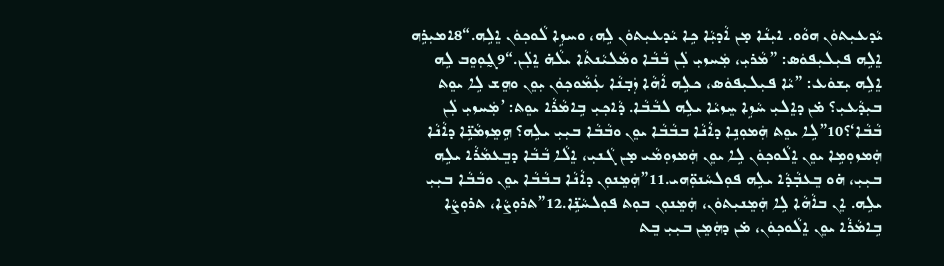ܝܵܕܥܝܼܬܘܿܢ ܗܘܵܘ. ܐܝܼܢܵܐ ܡ̣ܢ ܐܵܕܝܼܵܐ ܟܹܐ ܝܵܕܥܝܼܬܘܿܢ ܠܹܗ، ܘܚܙܹܐ ܠܵܘܟ݂ܘܿܢ ܐܸܠܹܗ.“8ܐܡܝܼܪܹܗ ܐܸܠܹܗ ܦܝܼܠܝܼܦܘܿܣ: ”ܡܵܪܝܼ، ܡܲܚܙܝܼ ܠܲܢ ܒܵܒܵܐ ܘܡܵܠܝܵܢܬܵܐ ܝܠܵܗ̇ ܐܸܠܲܢ.“9ܓ̰ܘܼܘܸܒ ܠܹܗ ܐܸܠܹܗ ܝܼܫܘܿܥ: ”ܝܵܐ ܦܝܼܠܝܼܦܘܿܣ، ܟܠܹܗ ܐܵܗܵܐ ܙܲܒ݂ܢܵܐ ܥܲܡܵܘܟ݂ܘܿܢ ܝܼܘܸܢ ܘܗܸܫ ܠܹܐ ܝܘܸܬ ܒܝܼܕܵܥܝܼ؟ ܡ̇ܢ ܕܐܸܠܝܼ ܚܵܙܹܐ ܚܸܙܝܵܐ ܝܠܹܗ ܠܒܵܒܵܐ. ܕܵܐܟ݂ܝܼ ܒܹܐܡܵܪܵܐ ܝܘܸܬ: ’ܡܲܚܙܝܼ ܠܲܢ ܒܵܒܵܐ‘؟10”ܠܹܐ ܝܘܸܬ ܗܲܡܘܼܢܹܐ ܕܐܵܢܵܐ ܒܒܵܒܵܐ ܝܘܸܢ ܘܒܵܒܵܐ ܒܝܼܝܼ ܝܠܹܗ؟ ܗܹܡܸܙܡܵܢܹ̈ܐ ܕܐܵܢܵܐ ܗܲܡܙܘܼܡܹܐ ܝܘܸܢ ܐܸܠܵܘܟ݂ܘܿܢ ܠܹܐ ܝܘܸܢ ܗܲܡܙܘܼܡܵܝ ܡ̣ܢ ܓܵܢܝܼ، ܐܸܠܵܐ ܒܵܒܵܐ ܕܒܸܥܡܵܪܵܐ ܝܠܹܗ ܒܝܼܝܼ، ܗ̇ܘ ܒܸܥܒ݂ܵܕܵܐ ܝܠܹܗ ܦܘܼܠܚܵܢܘܼ̈ܗܝ.11”ܗܲܡܸܢܘܼܢ ܕܐܵܢܵܐ ܒܒܵܒܵܐ ܝܘܸܢ ܘܒܵܒܵܐ ܒܝܼܝܼ ܝܠܹܗ. ܐܸܢ ܒܐܵܗܵܐ ܠܹܐ ܗܲܡܸܢܝܼܬܘܿܢ، ܗܲܡܸܢܘܼܢ ܒܘܼܬ ܦܘܼܠܚܵܢܹ̈ܐ.12”ܬܪܘܼܨܵܐ، ܬܪܘܼܨܵܐ ܒܹܐܡܵܪܵܐ ܝܘܸܢ ܐܸܠܵܘܟ݂ܘܿܢ، ܡ̇ܢ ܕܗܲܡܸܢ ܒܝܼܝܼ ܒܸܬ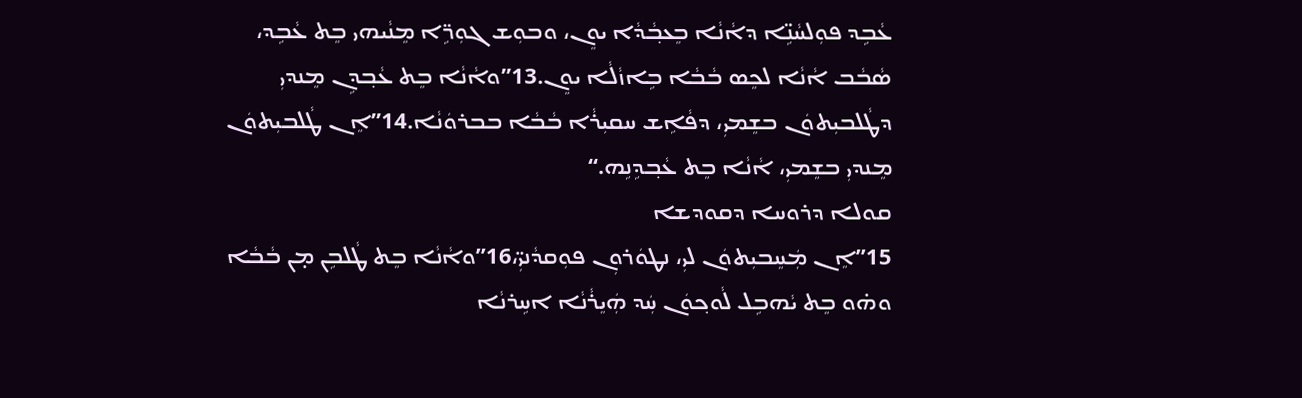ܥܵܒܹܕ ܦܘܼܠܚܵܢܹ̈ܐ ܕܐܵܢܵܐ ܒܸܥܒ݂ܵܕܵܐ ܝܘܸܢ، ܘܒܘܼܫ ܓܘܼܪܹ̈ܐ ܡܸܢܵܝܗܝ ܒܸܬ ܥܵܒܹܕ، ܣܵܒܵܒ ܐܵܢܵܐ ܠܟܸܣ ܒܵܒܵܐ ܒܹܐܙܵܠܵܐ ܝܘܸܢ.13”ܘܐܵܢܵܐ ܒܸܬ ܥܵܒ݂ܕܹܢ ܡܸܢܕܝܼ ܕܛܵܠܒܝܼܬܘܿܢ ܒܫܸܡܝܼ، ܕܦܵܐܹܫ ܚܩܝܼܪܵܐ ܒܵܒܵܐ ܒܒܪܘܿܢܵܐ.14”ܐܸܢ ܛܵܠܒܝܼܬܘܿܢ ܡܸܢܕܝܼ ܒܫܸܡܝܼ، ܐܵܢܵܐ ܒܸܬ ܥܵܒ݂ܕܹܢܹܗ.“
ܩܘܠܐ ܕܪܘܚܐ ܕܩܘܕܫܐ
15”ܐܸܢ ܡܲܚܸܒܝܼܬܘܿܢ ܠܝܼ، ܢܛܘܿܪܘܼܢ ܦܘܼܩܕܵܢܝܼ̈،16”ܘܐܵܢܵܐ ܒܸܬ ܛܵܠܒܹܢ ܡ̣ܢ ܒܵܒܵܐ ܘܗ̇ܘ ܒܸܬ ܝܵܗܒܹܠ ܠܵܘܟ݂ܘܿܢ ܚܲܕ ܗܲܝܸܪܵܢܵܐ ܐܚܹܪܢܵܐ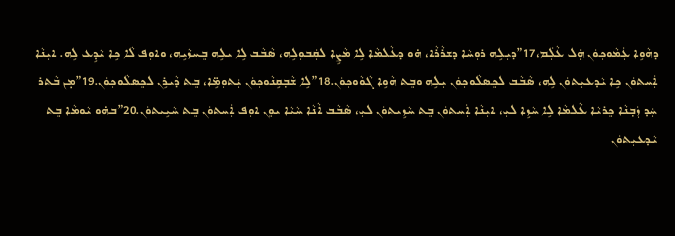ܕܗܵܘܹܐ ܥܲܡܵܘܟ݂ܘܿܢ ܗܲܠ ܥܵܠܲܡ،17”ܕܝܼܠܹܗ ܪܘܼܚܵܐ ܕܫܪܵܪܵܐ، ܗ̇ܘ ܕܥܵܠܡܵܐ ܠܹܐ ܡܵܨܹܐ ܠܩܲܒܘܼܠܹܗ، ܣܵܒܵܒ ܠܹܐ ܝܠܹܗ ܒܸܚܙܵܝܹܗ، ܘܐܘܼܦ ܠܵܐ ܟܹܐ ܝܵܕܹܥ ܠܹܗ. ܐܝܼܢܵܐ ܐܲܚܬܘܿܢ ܟܹܐ ܝܵܕܥܝܼܬܘܿܢ ܠܹܗ، ܣܵܒܵܒ ܠܟܸܣܠܵܘܟ݂ܘܿܢ ܝܼܠܹܗ ܘܒܸܬ ܗܵܘܹܐ ܓܵܘܵܘܟ݂ܘܿܢ.18”ܠܹܐ ܫܵܒ݂ܩܹܢܵܘܟ݂ܘܿܢ ܝܲܬܘܼܡܹ̈ܐ، ܒܸܬ ܕܵܝܪܹܢ ܠܟܸܣܠܵܘܟ݂ܘܿܢ.19”ܡ̣ܢ ܒܵܬܪ ܚܲܕ ܙܲܒ݂ܢܵܐ ܟܸܪܝܵܐ ܥܵܠܡܵܐ ܠܹܐ ܚܵܙܹܐ ܠܝܼ، ܐܝܼܢܵܐ ܐܲܚܬܘܿܢ ܒܸܬ ܚܵܙܹܝܬܘܿܢ ܠܝܼ، ܣܵܒܵܒ ܐܵܢܵܐ ܚܵܝܵܐ ܝܘܸܢ ܐܘܼܦ ܐܲܚܬܘܿܢ ܒܸܬ ܚܵܝܹܝܬܘܿܢ.20”ܒܗ̇ܘ ܝܵܘܡܵܐ ܒܸܬ ܝܵܕܥܝܼܬܘܿܢ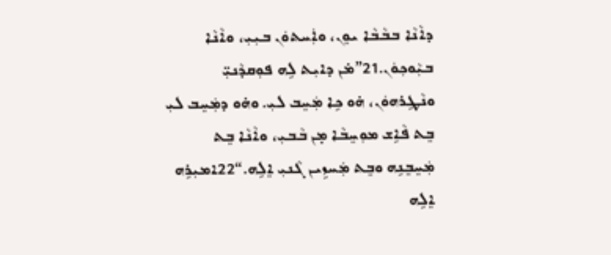ܕܐܵܢܵܐ ܒܒܵܒܵܐ ܝܘܸܢ، ܘܐܲܚܬܘܿܢ ܒܝܼܝܼ، ܘܐܵܢܵܐ ܒܝܼܵܘܟ݂ܘܿܢ.21”ܡ̇ܢ ܕܐܝܼܬ ܠܹܗ ܦܘܼܩܕܵܢܝܼ̈ ܘܢܵܛܹܪܗܘܿܢ، ܗ̇ܘ ܟܹܐ ܡܲܚܸܒ ܠܝܼ. ܘܗ̇ܘ ܕܡܲܚܸܒ ܠܝܼ ܒܸܬ ܦܵܐܹܫ ܡܘܼܚܸܒܵܐ ܡ̣ܢ ܒܵܒܝܼ، ܘܐܵܢܵܐ ܒܸܬ ܡܲܚܸܒܸܢܹܗ ܘܒܸܬ ܡܲܚܙܹܝܢ ܓܵܢܝܼ ܐܸܠܹܗ.“22ܐܡܝܼܪܹܗ ܐܸܠܹܗ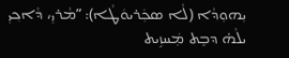ܝܼܗܘܼܕܵܐ (ܠܵܐ ܣܟܲܪܝܘܿܛܵܐ): ”ܡܵܪܝܼ، ܕܵܐܟ݂ܝܼ ܝܠܵܗ̇ ܕܒܸܬ ܡܲܚܙܹܝܬ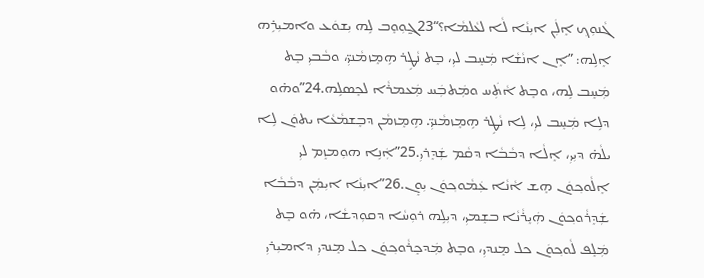ܓܵܢܘܼܟ݂ ܐܸܠܲܢ ܐܝܼܢܵܐ ܠܵܐ ܠܥܵܠܡܵܐ؟“23ܓ̰ܘܼܘܸܒ ܠܹܗ ܝܼܫܘܿܥ ܘܐܡܝܼܪܹܗ ܐܸܠܹܗ: ”ܐܸܢ ܐܢܵܫܵܐ ܡܲܚܸܒ ܠܝܼ، ܒܸܬ ܢܵܛܹܪ ܗܹܡܸܙܡܵܢܝܼ̈، ܘܒܵܒܝܼ ܒܸܬ ܡܲܚܸܒ ܠܹܗ، ܘܒܸܬ ܐܵܬܲܚ ܘܡܲܬܒܲܚ ܡܲܥܡܪܵܐ ܠܟܸܣܠܹܗ.24”ܘܗ̇ܘ ܕܠܹܐ ܡܲܚܸܒ ܠܝܼ، ܠܹܐ ܢܵܛܹܪ ܗܹܡܸܙܡܵܢܝܼ̈. ܗܹܡܸܙܡܵܢ ܕܒܸܫܡܵܥܵܐ ܝܬܘܿܢ ܠܹܐ ܝܠܵܗ̇ ܕܝܼܝܼ، ܐܸܠܵܐ ܕܒܵܒܵܐ ܕܩܵܡ ܫܲܕܸܪܝܼ.25”ܐܲܢܹܐ ܗܘܼܡܙܸܡ ܠܝܼ ܐܸܠܵܘܟ݂ܘܿܢ ܗܸܫ ܐܵܢܵܐ ܥܲܡܵܘܟ݂ܘܿܢ ܝܼܘܸܢ.26”ܐܝܼܢܵܐ ܐܝܼܡܲܢ ܕܒܵܒܵܐ ܫܲܕܸܪܵܘܟ݂ܘܿܢ ܗܲܝܸܪܵܢܵܐ ܒܫܸܡܝܼ، ܕܝܼܠܹܗ ܪܘܼܚܵܐ ܕܩܘܼܕܫܵܐ، ܗ̇ܘ ܒܸܬ ܡܲܠܸܦ ܠܵܘܟ݂ܘܿܢ ܟܠ ܡܸܢܕܝܼ، ܘܒܸܬ ܡܲܕܟܸܪܵܘܟ݂ܘܿܢ ܟܠ ܡܸܢܕܝܼ ܕܐܡܝܼܪܝܼ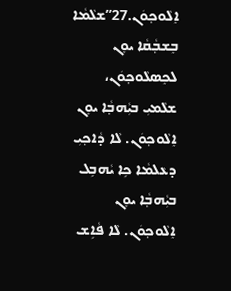ܐܸܠܵܘܟ݂ܘܿܢ.27”ܫܠܵܡܵܐ ܒܸܫܒ݂ܵܩܵܐ ܝܘܸܢ ܠܟܸܣܠܵܘܟ݂ܘܿܢ، ܫܠܵܡܝܼ ܒܝܼܵܗܒ݂ܵܐ ܝܘܸܢ ܐܸܠܵܘܟ݂ܘܿܢ. ܠܵܐ ܕܵܐܟ݂ܝܼ ܕܥܵܠܡܵܐ ܟܹܐ ܝܵܗܒܹܠ ܒܝܼܵܗܒ݂ܵܐ ܝܘܸܢ ܐܸܠܵܘܟ݂ܘܿܢ. ܠܵܐ ܦܵܐܹܫ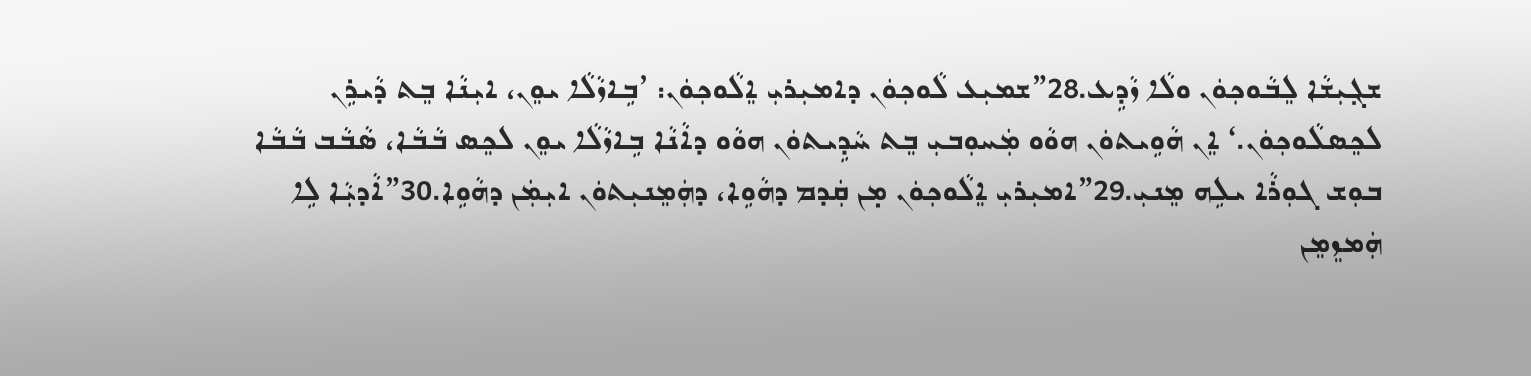ܫܓ݂ܝܼܫܵܐ ܠܸܒܵܘܟ݂ܘܿܢ ܘܠܵܐ ܙܵܕܹܥ.28”ܫܡܝܼܥ ܠܵܘܟ݂ܘܿܢ ܕܐܡܝܼܪܝܼ ܐܸܠܵܘܟ݂ܘܿܢ: ’ܒܹܐܙܵܠܵܐ ܝܘܸܢ، ܐܝܼܢܵܐ ܒܸܬ ܕܵܝܪܹܢ ܠܟܸܣܠܵܘܟ݂ܘܿܢ.‘ ܐܸܢ ܗܵܘܹܝܬܘܿܢ ܗܘܵܘ ܡܲܚܘܼܒܝܼ ܒܸܬ ܚܵܕܹܝܬܘܿܢ ܗܘܵܘ ܕܐܵܢܵܐ ܒܹܐܙܵܠܵܐ ܝܘܸܢ ܠܟܸܣ ܒܵܒܵܐ، ܣܵܒܵܒ ܒܵܒܵܐ ܒܘܼܫ ܓܘܼܪܵܐ ܝܠܹܗ ܡܸܢܝܼ.29”ܐܡܝܼܪܝܼ ܐܸܠܵܘܟ݂ܘܿܢ ܡ̣ܢ ܩܲܕܡ ܕܗܵܘܹܐ، ܕܗܲܡܸܢܝܼܬܘܿܢ ܐܝܼܡܲܢ ܕܗܵܘܹܐ.30”ܐܵܕܝܼܵܐ ܠܹܐ ܗܲܡܙܸܡܸܢ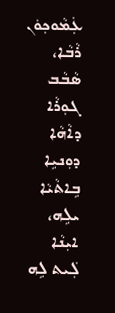ܥܲܡܵܘܟ݂ܘܿܢ ܪܵܒܵܐ، ܣܵܒܵܒ ܓܘܼܪܵܐ ܕܐܵܗܵܐ ܕܘܼܢܝܹܐ ܒܹܐܬܵܝܵܐ ܝܠܹܗ، ܐܝܼܢܵܐ ܠܲܝܬ ܠܹܗ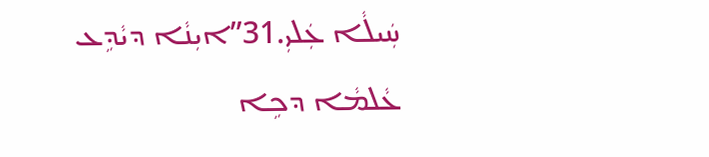ܚܲܝܠܵܐ ܥܲܠܝܼ.31”ܐܝܼܢܵܐ ܕܝܵܕܹܥ ܥܵܠܡܵܐ ܕܟܹܐ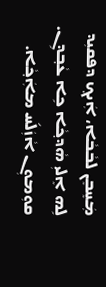ܡܲܚܸܒܸܢ ܠܒܵܒܵܐ، ܐܲܝܟ݂ ܕܦܩܝܼܕ ܠܹܗ ܐܸܠܝܼ ܗܵܕܟ݂ܵܐ ܟܹܐ ܥܵܒ݂ܕܹܢ. ܩܘܼܡܘܼܢ ܐܵܙܲܠ݇ܚ ܡܐܲܟ݂ܵܐ.